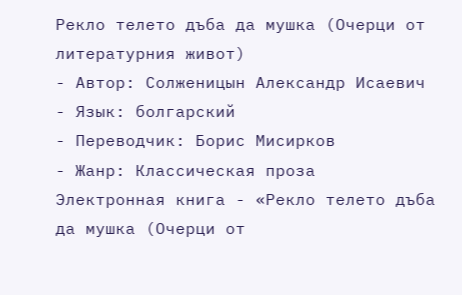Рекло телето дъба да мушка (Очерци от литературния живот)
- Автор: Солженицын Александр Исаевич
- Язык: болгарский
- Переводчик: Борис Мисирков
- Жанр: Классическая проза
Электронная книга - «Рекло телето дъба да мушка (Очерци от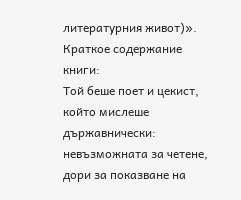литературния живот)». Краткое содержание книги:
Той беше поет и цекист, който мислеше държавнически: невъзможната за четене, дори за показване на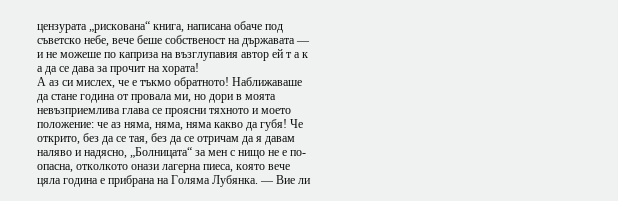цензурата „рискована“ книга, написана обаче под съветско небе, вече беше собственост на държавата — и не можеше по каприза на възглупавия автор ей т а к а да се дава за прочит на хората!
А аз си мислех, че е тъкмо обратното! Наближаваше да стане година от провала ми, но дори в моята невъзприемлива глава се проясни тяхното и моето положение: че аз няма, няма, няма какво да губя! Че открито, без да се тая, без да се отричам да я давам наляво и надясно, „Болницата“ за мен с нищо не е по-опасна, отколкото онази лагерна пиеса, която вече цяла година е прибрана на Голяма Лубянка. — Вие ли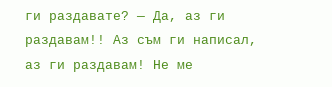ги раздавате? — Да, аз ги раздавам!! Аз съм ги написал, аз ги раздавам! Не ме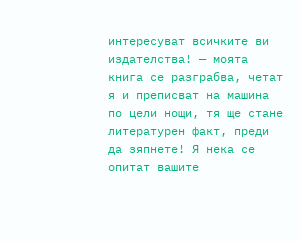интересуват всичките ви издателства! — моята книга се разграбва, четат я и преписват на машина по цели нощи, тя ще стане литературен факт, преди да зяпнете! Я нека се опитат вашите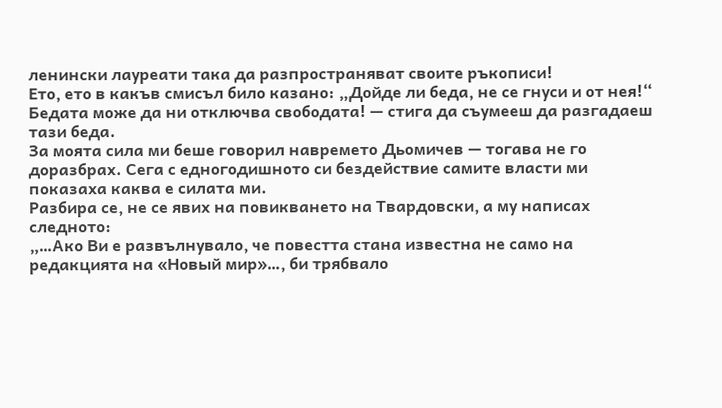ленински лауреати така да разпространяват своите ръкописи!
Ето, ето в какъв смисъл било казано: „Дойде ли беда, не се гнуси и от нея!“ Бедата може да ни отключва свободата! — стига да съумееш да разгадаеш тази беда.
За моята сила ми беше говорил навремето Дьомичев — тогава не го доразбрах. Сега с едногодишното си бездействие самите власти ми показаха каква е силата ми.
Разбира се, не се явих на повикването на Твардовски, а му написах следното:
„…Ако Ви е развълнувало, че повестта стана известна не само на редакцията на «Новый мир»…, би трябвало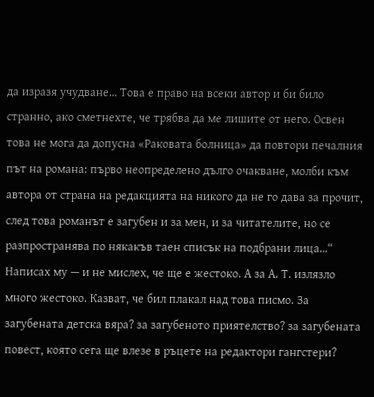да изразя учудване… Това е право на всеки автор и би било странно, ако сметнехте, че трябва да ме лишите от него. Освен това не мога да допусна «Раковата болница» да повтори печалния път на романа: първо неопределено дълго очакване, молби към автора от страна на редакцията на никого да не го дава за прочит, след това романът е загубен и за мен, и за читателите, но се разпространява по някакъв таен списък на подбрани лица…“
Написах му — и не мислех, че ще е жестоко. А за А. Т. излязло много жестоко. Казват, че бил плакал над това писмо. За загубената детска вяра? за загубеното приятелство? за загубената повест, която сега ще влезе в ръцете на редактори гангстери?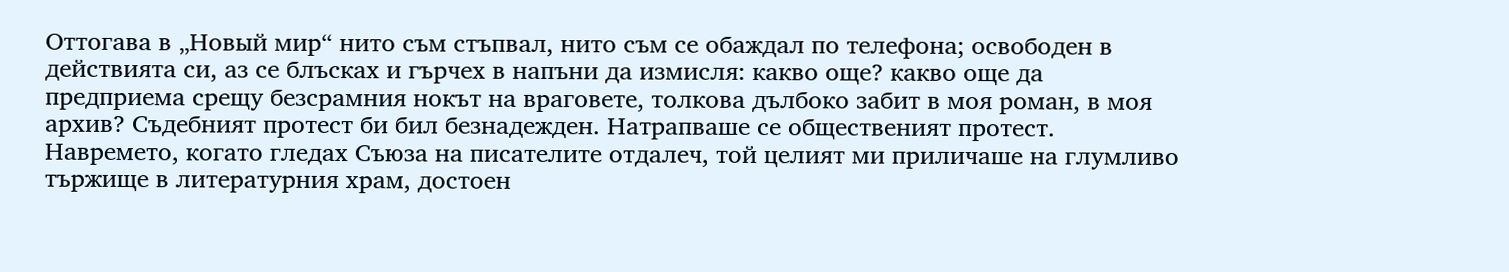Оттогава в „Новый мир“ нито съм стъпвал, нито съм се обаждал по телефона; освободен в действията си, аз се блъсках и гърчех в напъни да измисля: какво още? какво още да предприема срещу безсрамния нокът на враговете, толкова дълбоко забит в моя роман, в моя архив? Съдебният протест би бил безнадежден. Натрапваше се общественият протест.
Навремето, когато гледах Съюза на писателите отдалеч, той целият ми приличаше на глумливо тържище в литературния храм, достоен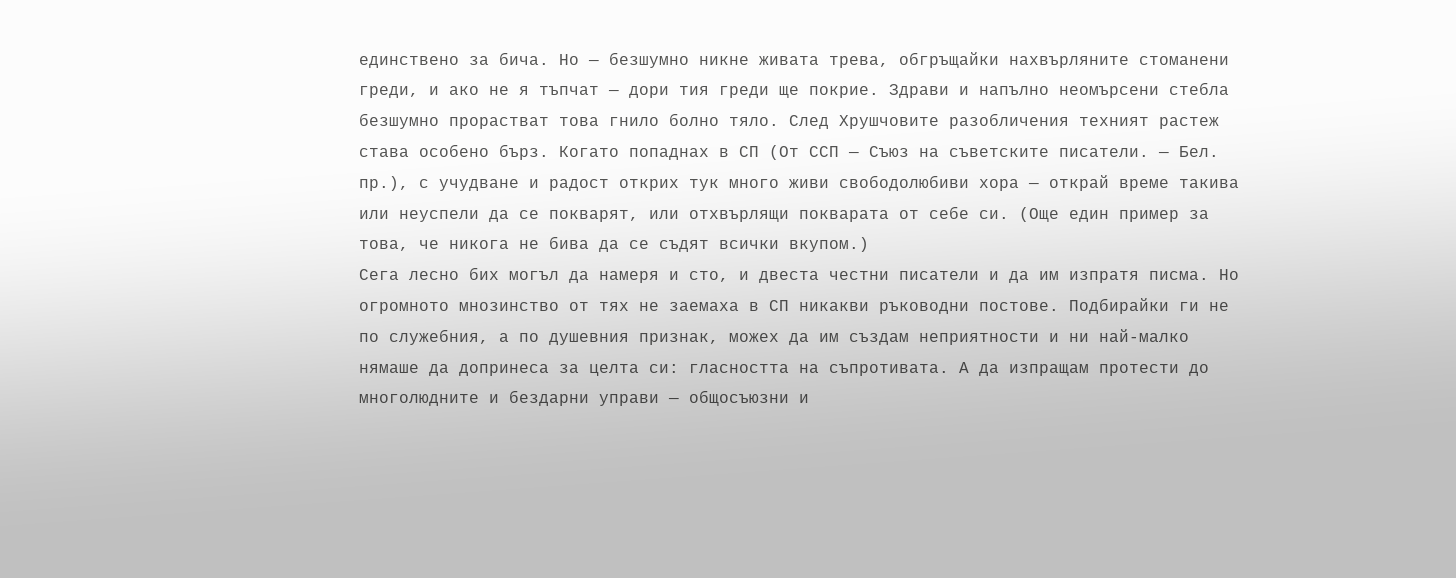единствено за бича. Но — безшумно никне живата трева, обгръщайки нахвърляните стоманени греди, и ако не я тъпчат — дори тия греди ще покрие. Здрави и напълно неомърсени стебла безшумно прорастват това гнило болно тяло. След Хрушчовите разобличения техният растеж става особено бърз. Когато попаднах в СП (От ССП — Съюз на съветските писатели. — Бел. пр.), с учудване и радост открих тук много живи свободолюбиви хора — открай време такива или неуспели да се покварят, или отхвърлящи покварата от себе си. (Още един пример за това, че никога не бива да се съдят всички вкупом.)
Сега лесно бих могъл да намеря и сто, и двеста честни писатели и да им изпратя писма. Но огромното мнозинство от тях не заемаха в СП никакви ръководни постове. Подбирайки ги не по служебния, а по душевния признак, можех да им създам неприятности и ни най-малко нямаше да допринеса за целта си: гласността на съпротивата. А да изпращам протести до многолюдните и бездарни управи — общосъюзни и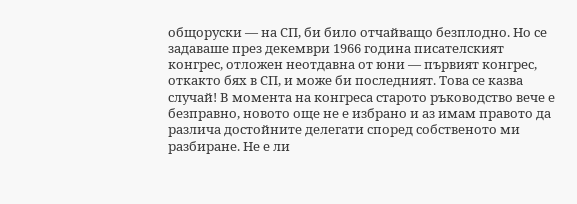общоруски — на СП, би било отчайващо безплодно. Но се задаваше през декември 1966 година писателският конгрес, отложен неотдавна от юни — първият конгрес, откакто бях в СП, и може би последният. Това се казва случай! В момента на конгреса старото ръководство вече е безправно, новото още не е избрано и аз имам правото да различа достойните делегати според собственото ми разбиране. Не е ли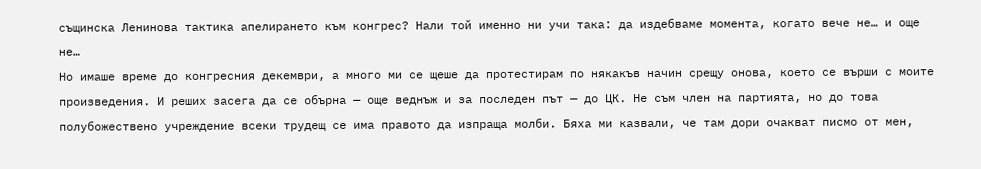същинска Ленинова тактика апелирането към конгрес? Нали той именно ни учи така: да издебваме момента, когато вече не… и още не…
Но имаше време до конгресния декември, а много ми се щеше да протестирам по някакъв начин срещу онова, което се върши с моите произведения. И реших засега да се обърна — още веднъж и за последен път — до ЦК. Не съм член на партията, но до това полубожествено учреждение всеки трудещ се има правото да изпраща молби. Бяха ми казвали, че там дори очакват писмо от мен,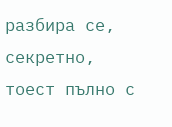разбира се, секретно, тоест пълно с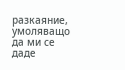разкаяние, умоляващо да ми се даде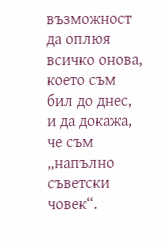възможност да оплюя всичко онова, което съм бил до днес, и да докажа, че съм „напълно съветски човек“.